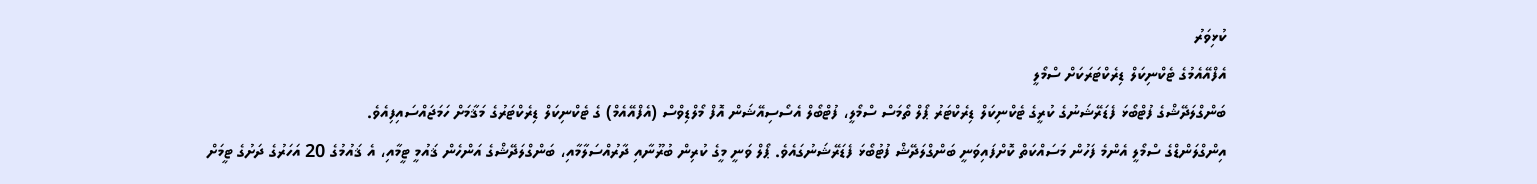ކުޅިވަރު
އެފްއޭއެމުގެ ޓެކްނިކަލް ޑިރެކްޓަރަކަށް ސްމޯލީ
ބަންގްލަދޭޝްގެ ފުޓްބޯޅަ ފެޑަރޭޝަނުގެ ކުރީގެ ޓެކްނިކަލް ޑިރެކްޓަރު ޕޯލް ތޯމަސް ސްމޯލީ، ފުޓްބޯލް އެސޯސިއޭޝަން އޮފް މޯލްޑިވްސް (އެފްއޭއެމް) ގެ ޓެކްނިކަލް ޑިރެކްޓަރުގެ މަޤާމަށް ހަމަޖައްސައިފިއެވެ.
އިންގްލަންޑްގެ ސްމޯލީ އެންމެ ފަހުން މަސައްކަތް ކޮށްފައިވަނީ ބަންގްލަދޭޝް ފުޓުބޯޅަ ފެޑަރޭޝަނުގައެވެ. ޕޯލް ވަނީ މީގެ ކުރިން ބުރޫނާއި ދާރުއްސަލާމާއި، ބަންގްލަދޭޝްގެ އަންހެން ޤައުމީ ޓީމާއި، އެ ޤައުމުގެ 20 އަހަރުގެ ދަށުގެ ޓީމަށް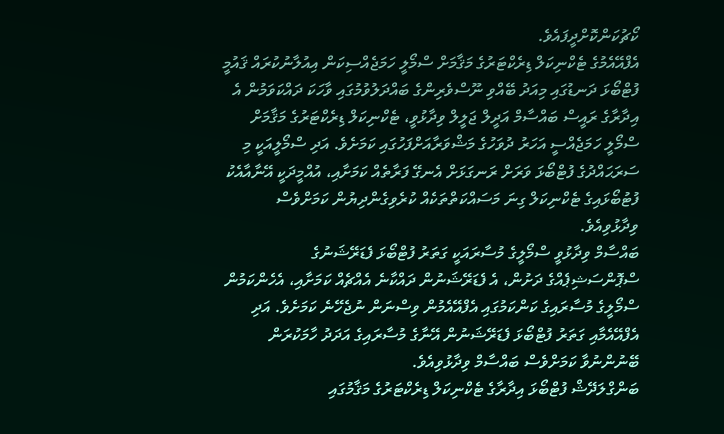ކޯޗުކަންކޮށްދީފައެވެ.
އެފްއޭއެމުގެ ޓެކްނިކަލް ޑިރެކްޓަރުގެ މަޤާމަށް ސްމޯލީ ހަމަޖެއްސިކަން އިއުލާނުކުރައް ޤައުމީ ފުޓްބޯޅަ ދަނޑުގައި މިއަދު ބޭއްވި ނޫސްވެރިންގެ ބައްދަލުވުމުގައި ވާހަކަ ދައްކަވަމުން އެ އިދާރާގެ ރައީސް ބައްސާމް އަދީލް ޖަލީލް ވިދާޅުވީ، ޓެކްނިކަލް ޑިރެކްޓަރުގެ މަޤާމަށް ސްމޯލީ ހަމަޖެއްސީ އަހަރު ދުވަހުގެ މަޝްވަރާއަށްފަހުގައި ކަމަށެވެ. އަދި ސްމޯލީއަކީ މި ސަރަޙައްދުގެ ފުޓްބޯޅަ ވަރަށް ރަނގަޅަށް އެނގޭ ފަރާތެއް ކަމަށާއި، އުއްމީދަކީ އޭނާއާއެކު ފުޓުބޯޅައިގެ ޓެކްނިކަލް ގިނަ މަސައްކަތްތަކެއް ކުރެވިގެންދިޔުން ކަމަށްވެސް ވިދާޅުވިއެވެ.
ބައްސާމް ވިދާޅުވީ ސްމޯލީގެ މުސާރައަކީ ގަތަރު ފުޓްބޯޅަ ފެޑަރޭޝަނުގެ ސްޕޮންސަޝިޕެއްގެ ދަށުން، އެ ފެޑަރޭޝަނުން ދައްކާނެ އެއްޗެއް ކަމަށާއި، އެހެންކަމުން ސްމޯލީގެ މުސާރައިގެ ކަންކަމުގައި އެފްއޭއެމުން ވިސްނަން ނުޖެހޭނެ ކަމަށެވެ. އަދި އެފްއޭއެމާއި ގަތަރު ފުޓްބޯޅަ ފެޑަރޭޝަނުން އޭނާގެ މުސާރައިގެ އަދަދު ހާމަކުރަން ބޭނުންނުވާ ކަމަށްވެސް ބައްސާމް ވިދާޅުވިއެވެ.
ބަންގްލަދޭޝް ފުޓްބޯޅަ އިދާރާގެ ޓެކްނިކަލް ޑިރެކްޓަރުގެ މަޤާމުގައި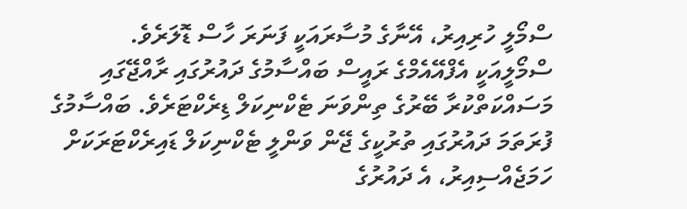ސްމޯލީ ހުރިއިރު، އޭނާގެ މުސާރައަކީ ފަނަރަ ހާސް ޑޮލަރެވެ.
ސްމޯލީއަކީ އެފްއޭއެމްގެ ރައީސް ބައްސާމުގެ ދައުރުގައި ރާއްޖޭގައި މަސައްކަތްކުރާ ބޭރުގެ ތިންވަނަ ޓެކްނިކަލް ޑިރެކްޓަރެވެ. ބައްސާމުގެ ފުރަތަމަ ދައުރުގައި ތުރުކީގެ ޖޭން ވަންލީ ޓެކްނިކަލް ޑައިރެކްޓަރަކަށް ހަމަޖެއްސިއިރު، އެ ދައުރުގެ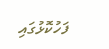ފަހުކޮޅުގައި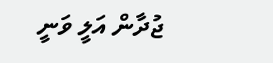ޖުދާން އަލީ ވަނީ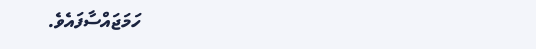ހަމަޖައްސާފައެވެ.